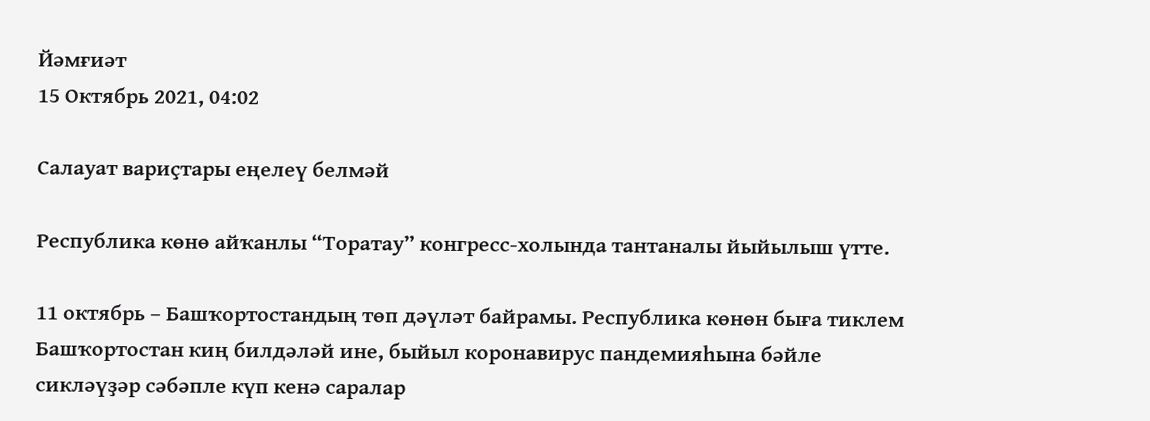Йәмғиәт
15 Октябрь 2021, 04:02

Салауат вариҫтары еңелеү белмәй

Республика көнө айҡанлы “Торатау” конгресс-холында тантаналы йыйылыш үтте.

11 октябрь – Башҡортостандың төп дәүләт байрамы. Республика көнөн быға тиклем Башҡортостан киң билдәләй ине, быйыл коронавирус пандемияһына бәйле сикләүҙәр сәбәпле күп кенә саралар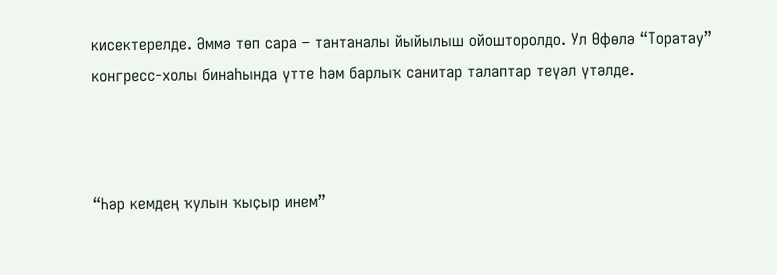кисектерелде. Әммә төп сара – тантаналы йыйылыш ойошторолдо. Ул Өфөлә “Торатау” конгресс-холы бинаһында үтте һәм барлыҡ санитар талаптар теүәл үтәлде.



“Һәр кемдең ҡулын ҡыҫыр инем”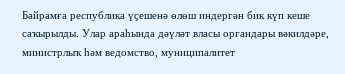Байрамға республика үҫешенә өлөш индергән бик күп кеше саҡырылды. Улар араһында дәүләт власы органдары вәкилдәре, министрлыҡ һәм ведомство, муниципалитет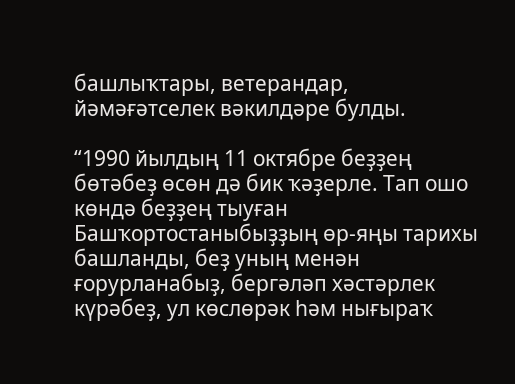башлыҡтары, ветерандар, йәмәғәтселек вәкилдәре булды.

“1990 йылдың 11 октябре беҙҙең бөтәбеҙ өсөн дә бик ҡәҙерле. Тап ошо көндә беҙҙең тыуған Башҡортостаныбыҙҙың өр-яңы тарихы башланды, беҙ уның менән ғорурланабыҙ, бергәләп хәстәрлек күрәбеҙ, ул көслөрәк һәм нығыраҡ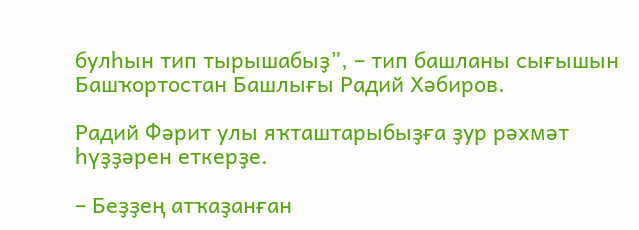булһын тип тырышабыҙ”, – тип башланы сығышын Башҡортостан Башлығы Радий Хәбиров.

Радий Фәрит улы яҡташтарыбыҙға ҙур рәхмәт һүҙҙәрен еткерҙе.

– Беҙҙең атҡаҙанған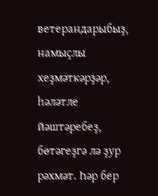ветерандарыбыҙ, намыҫлы хеҙмәткәрҙәр, һәләтле йәштәребеҙ, бөтәгеҙгә лә ҙур рәхмәт. Һәр бер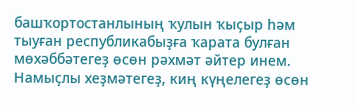башҡортостанлының ҡулын ҡыҫыр һәм тыуған республикабыҙға ҡарата булған мөхәббәтегеҙ өсөн рәхмәт әйтер инем. Намыҫлы хеҙмәтегеҙ, киң күңелегеҙ өсөн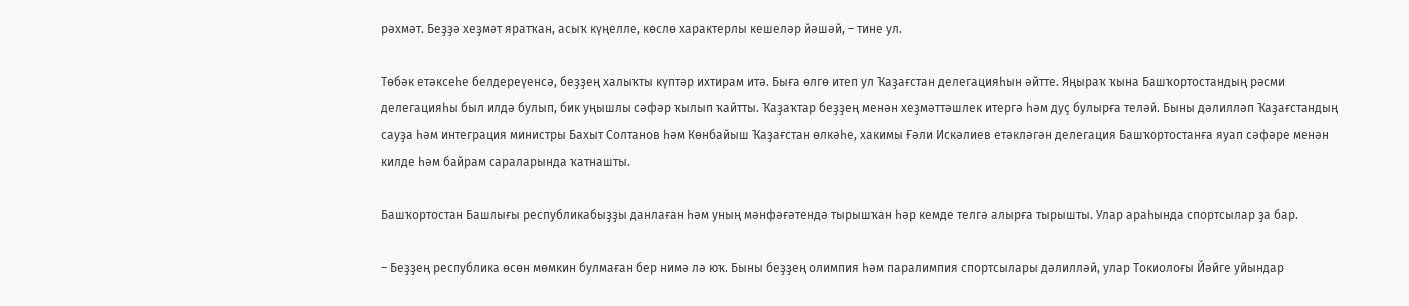рәхмәт. Беҙҙә хеҙмәт яратҡан, асыҡ күңелле, көслө характерлы кешеләр йәшәй, – тине ул.

Төбәк етәксеһе белдереүенсә, беҙҙең халыҡты күптәр ихтирам итә. Быға өлгө итеп ул Ҡаҙағстан делегацияһын әйтте. Яңыраҡ ҡына Башҡортостандың рәсми делегацияһы был илдә булып, бик уңышлы сәфәр ҡылып ҡайтты. Ҡаҙаҡтар беҙҙең менән хеҙмәттәшлек итергә һәм дуҫ булырға теләй. Быны дәлилләп Ҡаҙағстандың сауҙа һәм интеграция министры Бахыт Солтанов һәм Көнбайыш Ҡаҙағстан өлкәһе, хакимы Ғәли Искәлиев етәкләгән делегация Башҡортостанға яуап сәфәре менән килде һәм байрам сараларында ҡатнашты.

Башҡортостан Башлығы республикабыҙҙы данлаған һәм уның мәнфәғәтендә тырышҡан һәр кемде телгә алырға тырышты. Улар араһында спортсылар ҙа бар.

– Беҙҙең республика өсөн мөмкин булмаған бер нимә лә юҡ. Быны беҙҙең олимпия һәм паралимпия спортсылары дәлилләй, улар Токиолоғы Йәйге уйындар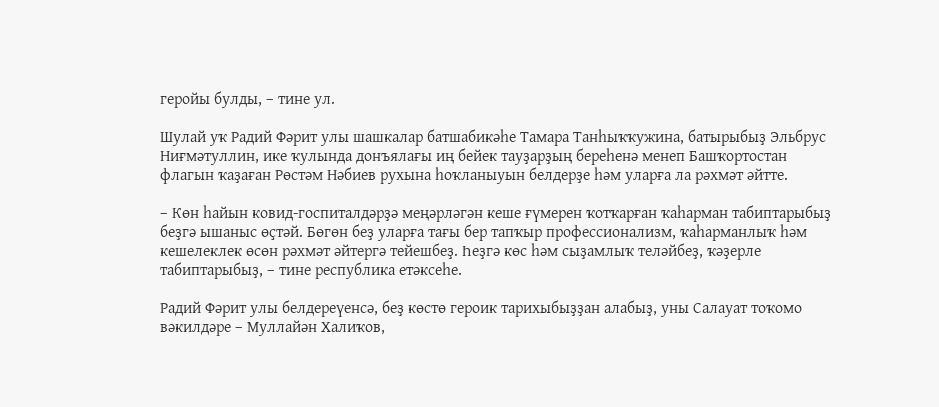геройы булды, – тине ул.

Шулай уҡ Радий Фәрит улы шашкалар батшабикәһе Тамара Танһыҡҡужина, батырыбыҙ Эльбрус Ниғмәтуллин, ике ҡулында донъялағы иң бейек тауҙарҙың береһенә менеп Башҡортостан флагын ҡаҙаған Рөстәм Нәбиев рухына һоҡланыуын белдерҙе һәм уларға ла рәхмәт әйтте.

– Көн һайын ковид-госпиталдәрҙә меңәрләгән кеше ғүмерен ҡотҡарған ҡаһарман табиптарыбыҙ беҙгә ышаныс өҫтәй. Бөгөн беҙ уларға тағы бер тапҡыр профессионализм, ҡаһарманлыҡ һәм кешелеклек өсөн рәхмәт әйтергә тейешбеҙ. Һеҙгә көс һәм сыҙамлыҡ теләйбеҙ, ҡәҙерле табиптарыбыҙ, – тине республика етәксеһе.

Радий Фәрит улы белдереүенсә, беҙ көстө героик тарихыбыҙҙан алабыҙ, уны Салауат тоҡомо вәкилдәре – Муллайән Халиҡов,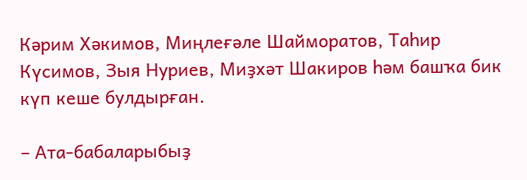Кәрим Хәкимов, Миңлеғәле Шайморатов, Таһир Күсимов, Зыя Нуриев, Миҙхәт Шакиров һәм башҡа бик күп кеше булдырған.

– Ата-бабаларыбыҙ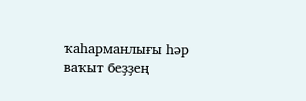ҡаһарманлығы һәр ваҡыт беҙҙең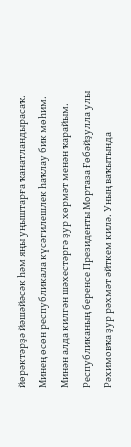йөрәктәрҙә йәшәйәсәк һәм яңы уңыштарға ҡанатландырасаҡ. Минең өсөн республикала күсәгилешлек һаҡлау бик мөһим. Минән алда килгән шәхестәргә ҙур хөрмәт менән ҡарайым. Республиканың беренсе Президенты Мортаза Ғөбәйҙулла улы Рәхимовҡа ҙур рәхмәт әйткем килә. Уның ваҡытында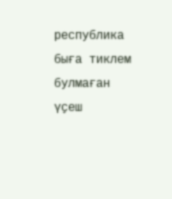республика быға тиклем булмаған үҫеш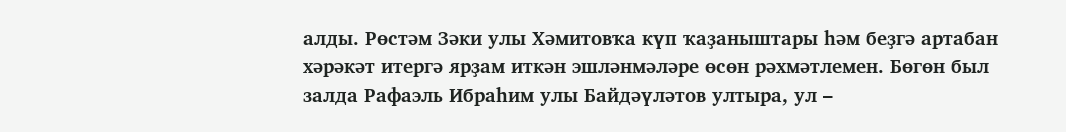алды. Рөстәм Зәки улы Хәмитовҡа күп ҡаҙаныштары һәм беҙгә артабан хәрәкәт итергә ярҙам иткән эшләнмәләре өсөн рәхмәтлемен. Бөгөн был залда Рафаэль Ибраһим улы Байдәүләтов ултыра, ул –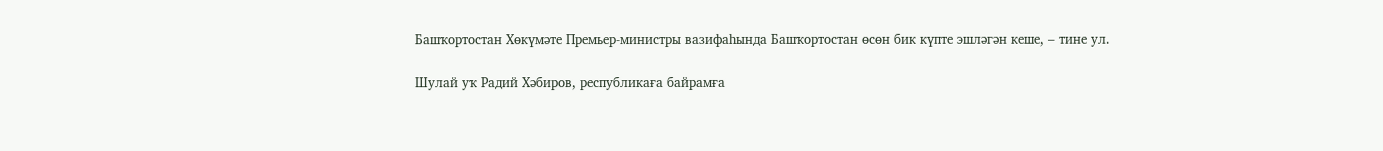Башҡортостан Хөкүмәте Премьер-министры вазифаһында Башҡортостан өсөн бик күпте эшләгән кеше, – тине ул.

Шулай уҡ Радий Хәбиров, республикаға байрамға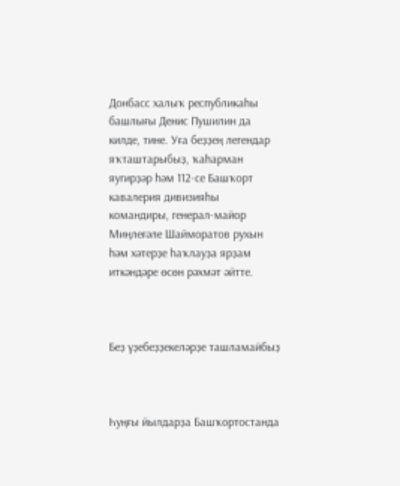Донбасс халыҡ республикаһы башлығы Денис Пушилин да килде, тине. Уға беҙҙең легендар яҡташтарыбыҙ, ҡаһарман яугирҙәр һәм 112-се Башҡорт кавалерия дивизияһы командиры, генерал-майор Миңлеғәле Шайморатов рухын һәм хәтерҙе һаҡлауҙа ярҙам иткәндәре өсөн рәхмәт әйтте.



Беҙ үҙебеҙҙекеләрҙе ташламайбыҙ



Һуңғы йылдарҙа Башҡортостанда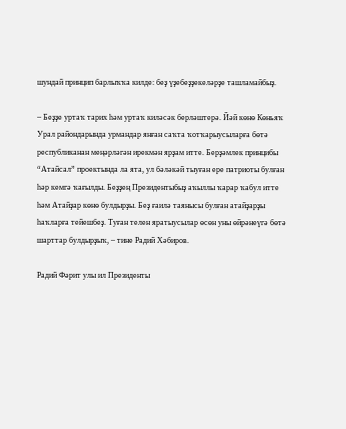шундай принцип барлыҡҡа килде: беҙ үҙебеҙҙекеләрҙе ташламайбыҙ.

– Беҙҙе уртаҡ тарих һәм уртаҡ киләсәк берләштерә. Йәй көнө Көньяҡ Урал райондарында урмандар янған саҡта ҡотҡарыусыларға бөтә республиканан меңәрләгән ирекмән ярҙам итте. Берҙәмлек принцибы “Атайсал” проектында ла ята, ул бәләкәй тыуған ере патриоты булған һәр кемгә ҡағылды. Беҙҙең Президентыбыҙ аҡыллы ҡарар ҡабул итте һәм Атайҙар көнө булдырҙы. Беҙ ғаилә таянысы булған атайҙарҙы һаҡларға тейешбеҙ. Туған телен яратыусылар өсөн уны өйрәнеүгә бөтә шарттар булдырҙыҡ, – тине Радий Хәбиров.

Радий Фәрит улы ил Президенты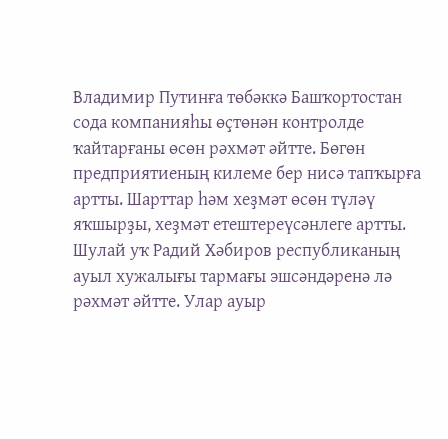Владимир Путинға төбәккә Башҡортостан сода компанияһы өҫтөнән контролде ҡайтарғаны өсөн рәхмәт әйтте. Бөгөн предприятиеның килеме бер нисә тапҡырға артты. Шарттар һәм хеҙмәт өсөн түләү яҡшырҙы, хеҙмәт етештереүсәнлеге артты. Шулай уҡ Радий Хәбиров республиканың ауыл хужалығы тармағы эшсәндәренә лә рәхмәт әйтте. Улар ауыр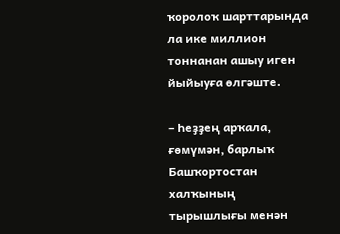ҡоролоҡ шарттарында ла ике миллион тоннанан ашыу иген йыйыуға өлгәште.

– Һеҙҙең арҡала, ғөмүмән, барлыҡ Башҡортостан халҡының тырышлығы менән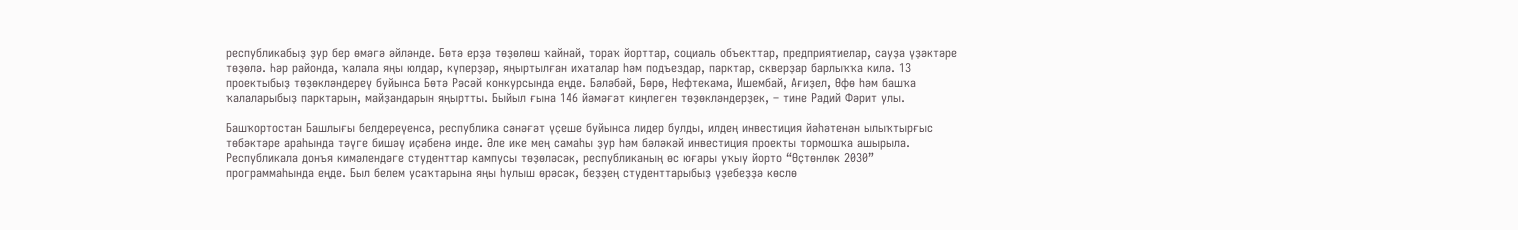республикабыҙ ҙур бер өмәгә әйләнде. Бөтә ерҙә төҙөлөш ҡайнай, тораҡ йорттар, социаль объекттар, предприятиелар, сауҙа үҙәктәре төҙөлә. Һәр районда, ҡалала яңы юлдар, күперҙәр, яңыртылған ихаталар һәм подъездар, парктар, скверҙар барлыҡҡа килә. 13 проектыбыҙ төҙөкләндереү буйынса Бөтә Рәсәй конкурсында еңде. Бәләбәй, Бөрө, Нефтекама, Ишембай, Ағиҙел, Өфө һәм башҡа ҡалаларыбыҙ парктарын, майҙандарын яңыртты. Быйыл ғына 146 йәмәғәт киңлеген төҙөкләндерҙек, – тине Радий Фәрит улы.

Башҡортостан Башлығы белдереүенсә, республика сәнәғәт үҫеше буйынса лидер булды, илдең инвестиция йәһәтенән ылыҡтырғыс төбәктәре араһында тәүге бишәү иҫәбенә инде. Әле ике мең самаһы ҙур һәм бәләкәй инвестиция проекты тормошҡа ашырыла. Республикала донъя кимәлендәге студенттар кампусы төҙөләсәк, республиканың өс юғары уҡыу йорто “Өҫтөнлөк 2030” программаһында еңде. Был белем усаҡтарына яңы һулыш өрәсәк, беҙҙең студенттарыбыҙ үҙебеҙҙә көслө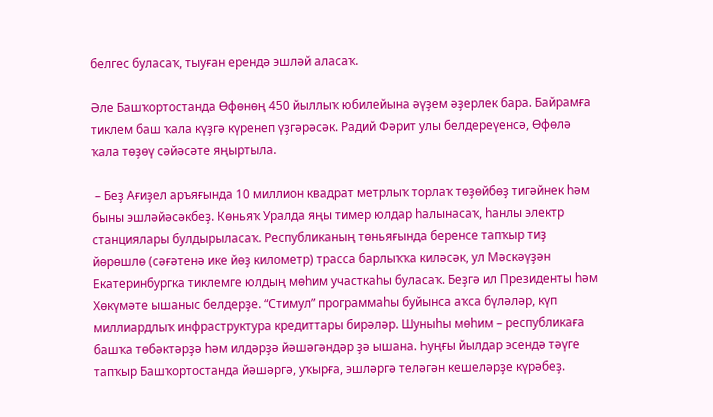белгес буласаҡ, тыуған ерендә эшләй аласаҡ.

Әле Башҡортостанда Өфөнөң 450 йыллыҡ юбилейына әүҙем әҙерлек бара. Байрамға тиклем баш ҡала күҙгә күренеп үҙгәрәсәк. Радий Фәрит улы белдереүенсә, Өфөлә ҡала төҙөү сәйәсәте яңыртыла.

 – Беҙ Ағиҙел аръяғында 10 миллион квадрат метрлыҡ торлаҡ төҙөйбөҙ тигәйнек һәм быны эшләйәсәкбеҙ. Көньяҡ Уралда яңы тимер юлдар һалынасаҡ, һанлы электр станциялары булдырыласаҡ. Республиканың төньяғында беренсе тапҡыр тиҙ йөрөшлө (сәғәтенә ике йөҙ километр) трасса барлыҡҡа киләсәк, ул Мәскәүҙән Екатеринбургка тиклемге юлдың мөһим участкаһы буласаҡ. Беҙгә ил Президенты һәм Хөкүмәте ышаныс белдерҙе. “Стимул” программаһы буйынса аҡса бүләләр, күп миллиардлыҡ инфраструктура кредиттары бирәләр. Шуныһы мөһим – республикаға башҡа төбәктәрҙә һәм илдәрҙә йәшәгәндәр ҙә ышана. Һуңғы йылдар эсендә тәүге тапҡыр Башҡортостанда йәшәргә, уҡырға, эшләргә теләгән кешеләрҙе күрәбеҙ.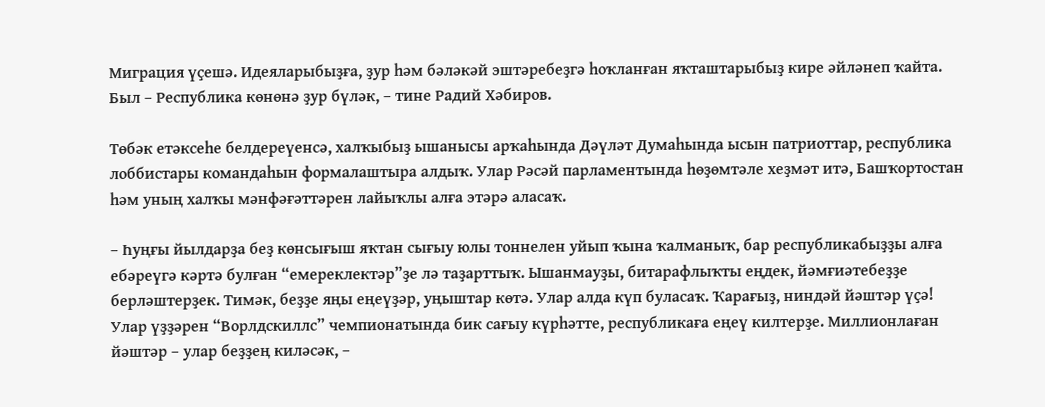Миграция үҫешә. Идеяларыбыҙға, ҙур һәм бәләкәй эштәребеҙгә һоҡланған яҡташтарыбыҙ кире әйләнеп ҡайта. Был – Республика көнөнә ҙур бүләк, – тине Радий Хәбиров.

Төбәк етәксеһе белдереүенсә, халҡыбыҙ ышанысы арҡаһында Дәүләт Думаһында ысын патриоттар, республика лоббистары командаһын формалаштыра алдыҡ. Улар Рәсәй парламентында һөҙөмтәле хеҙмәт итә, Башҡортостан һәм уның халҡы мәнфәғәттәрен лайыҡлы алға этәрә аласаҡ.

– Һуңғы йылдарҙа беҙ көнсығыш яҡтан сығыу юлы тоннелен уйып ҡына ҡалманыҡ, бар республикабыҙҙы алға ебәреүгә кәртә булған “емереклектәр”ҙе лә таҙарттыҡ. Ышанмауҙы, битарафлыҡты еңдек, йәмғиәтебеҙҙе берләштерҙек. Тимәк, беҙҙе яңы еңеүҙәр, уңыштар көтә. Улар алда күп буласаҡ. Ҡарағыҙ, ниндәй йәштәр үҫә! Улар үҙҙәрен “Ворлдскиллс” чемпионатында бик сағыу күрһәтте, республикаға еңеү килтерҙе. Миллионлаған йәштәр – улар беҙҙең киләсәк, –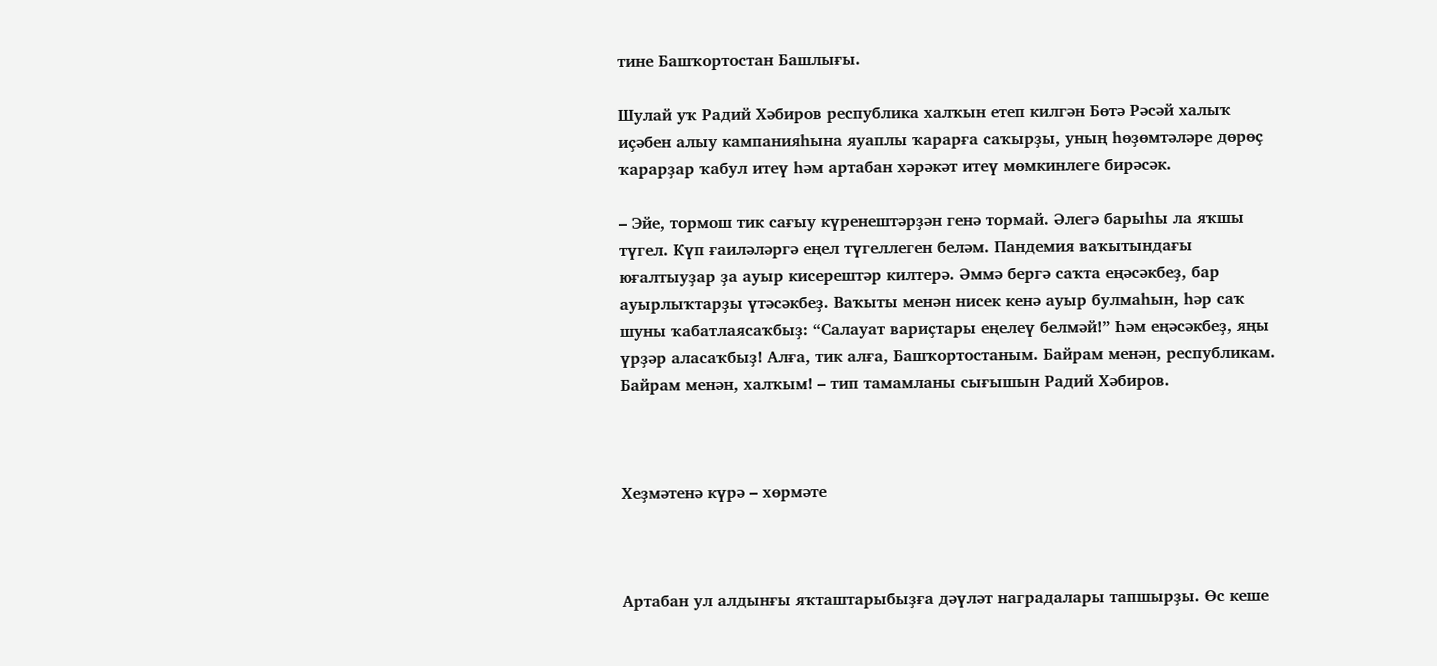тине Башҡортостан Башлығы.

Шулай уҡ Радий Хәбиров республика халҡын етеп килгән Бөтә Рәсәй халыҡ иҫәбен алыу кампанияһына яуаплы ҡарарға саҡырҙы, уның һөҙөмтәләре дөрөҫ ҡарарҙар ҡабул итеү һәм артабан хәрәкәт итеү мөмкинлеге бирәсәк.

– Эйе, тормош тик сағыу күренештәрҙән генә тормай. Әлегә барыһы ла яҡшы түгел. Күп ғаиләләргә еңел түгеллеген беләм. Пандемия ваҡытындағы юғалтыуҙар ҙа ауыр кисерештәр килтерә. Әммә бергә саҡта еңәсәкбеҙ, бар ауырлыҡтарҙы үтәсәкбеҙ. Ваҡыты менән нисек кенә ауыр булмаһын, һәр саҡ шуны ҡабатлаясаҡбыҙ: “Салауат вариҫтары еңелеү белмәй!” Һәм еңәсәкбеҙ, яңы үрҙәр аласаҡбыҙ! Алға, тик алға, Башҡортостаным. Байрам менән, республикам. Байрам менән, халҡым! – тип тамамланы сығышын Радий Хәбиров.



Хеҙмәтенә күрә – хөрмәте



Артабан ул алдынғы яҡташтарыбыҙға дәүләт наградалары тапшырҙы. Өс кеше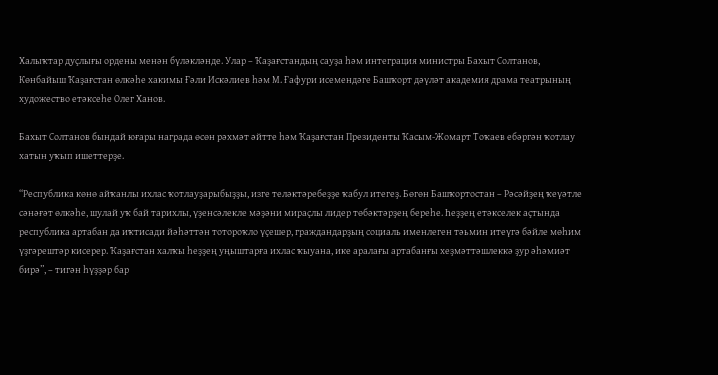Халыҡтар дуҫлығы ордены менән бүләкләнде. Улар – Ҡаҙағстандың сауҙа һәм интеграция министры Бахыт Солтанов, Көнбайыш Ҡаҙағстан өлкәһе хакимы Ғәли Искәлиев һәм М. Ғафури исемендәге Башҡорт дәүләт академия драма театрының художество етәксеһе Олег Ханов.

Бахыт Солтанов бындай юғары награда өсөн рәхмәт әйтте һәм Ҡаҙағстан Президенты Ҡасым-Жомарт Тоҡаев ебәргән ҡотлау хатын уҡып ишеттерҙе.

“Республика көнө айҡанлы ихлас ҡотлауҙарыбыҙҙы, изге теләктәребеҙҙе ҡабул итегеҙ. Бөгөн Башҡортостан – Рәсәйҙең ҡеүәтле сәнәғәт өлкәһе, шулай уҡ бай тарихлы, үҙенсәлекле мәҙәни мираҫлы лидер төбәктәрҙең береһе. Һеҙҙең етәкселек аҫтында республика артабан да иҡтисади йәһәттән тотороҡло үҫешер, граждандарҙың социаль именлеген тәьмин итеүгә бәйле мөһим үҙгәрештәр кисерер. Ҡаҙағстан халҡы һеҙҙең уңыштарға ихлас ҡыуана, ике аралағы артабанғы хеҙмәттәшлеккә ҙур әһәмиәт бирә”, – тигән һүҙҙәр бар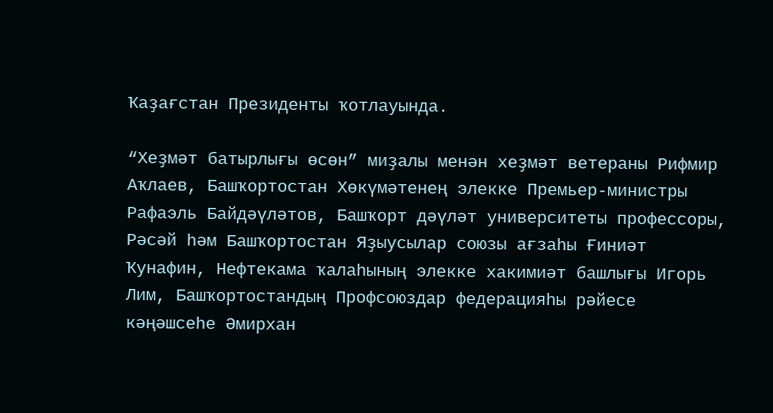Ҡаҙағстан Президенты ҡотлауында.

“Хеҙмәт батырлығы өсөн” миҙалы менән хеҙмәт ветераны Рифмир Аҡлаев, Башҡортостан Хөкүмәтенең элекке Премьер-министры Рафаэль Байдәүләтов, Башҡорт дәүләт университеты профессоры, Рәсәй һәм Башҡортостан Яҙыусылар союзы ағзаһы Ғиниәт Ҡунафин, Нефтекама ҡалаһының элекке хакимиәт башлығы Игорь Лим, Башҡортостандың Профсоюздар федерацияһы рәйесе кәңәшсеһе Әмирхан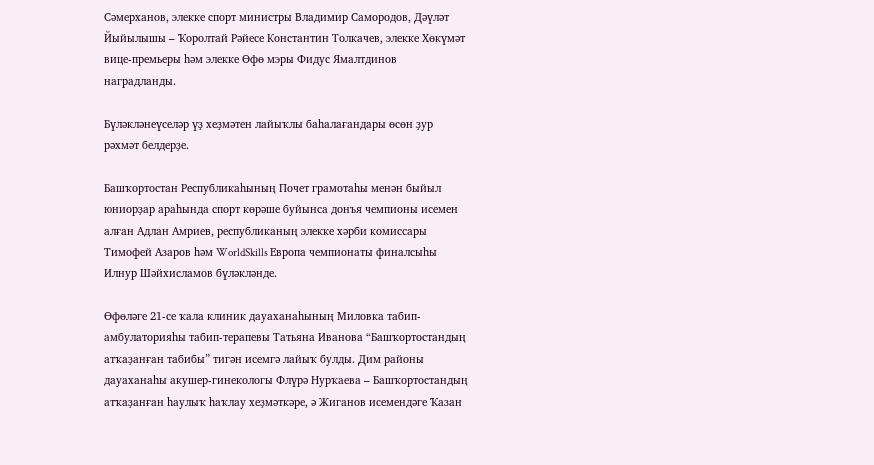Сәмерханов, элекке спорт министры Владимир Самородов, Дәүләт Йыйылышы – Ҡоролтай Рәйесе Константин Толкачев, элекке Хөкүмәт вице-премьеры һәм элекке Өфө мэры Фидус Ямалтдинов наградланды.

Бүләкләнеүселәр үҙ хеҙмәтен лайыҡлы баһалағандары өсөн ҙур рәхмәт белдерҙе.

Башҡортостан Республикаһының Почет грамотаһы менән быйыл юниорҙар араһында спорт көрәше буйынса донъя чемпионы исемен алған Адлан Амриев, республиканың элекке хәрби комиссары Тимофей Азаров һәм WorldSkills Европа чемпионаты финалсыһы Илнур Шәйхисламов бүләкләнде.

Өфөләге 21-се ҡала клиник дауаханаһының Миловка табип-амбулаторияһы табип-терапевы Татьяна Иванова “Башҡортостандың атҡаҙанған табибы” тигән исемгә лайыҡ булды. Дим районы дауаханаһы акушер-гинекологы Флүрә Нурҡаева – Башҡортостандың атҡаҙанған һаулыҡ һаҡлау хеҙмәткәре, ә Жиганов исемендәге Ҡазан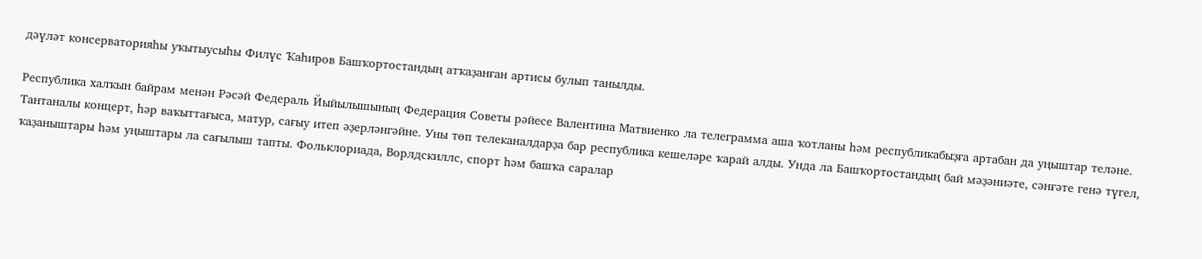дәүләт консерваторияһы уҡытыусыһы Филүс Ҡаһиров Башҡортостандың атҡаҙанған артисы булып танылды.

Республика халҡын байрам менән Рәсәй Федераль Йыйылышының Федерация Советы рәйесе Валентина Матвиенко ла телеграмма аша ҡотланы һәм республикабыҙға артабан да уңыштар теләне. Тантаналы концерт, һәр ваҡыттағыса, матур, сағыу итеп әҙерләнгәйне. Уны төп телеканалдарҙа бар республика кешеләре ҡарай алды. Унда ла Башҡортостандың бай мәҙәниәте, сәнғәте генә түгел, ҡаҙаныштары һәм уңыштары ла сағылыш тапты. Фольклориада, Ворлдскиллс, спорт һәм башҡа саралар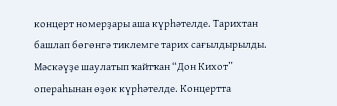концерт номерҙары аша күрһәтелде. Тарихтан башлап бөгөнгә тиклемге тарих сағылдырылды. Мәскәүҙе шаулатып ҡайтҡан “Дон Кихот” операһынан өҙөк күрһәтелде. Концертта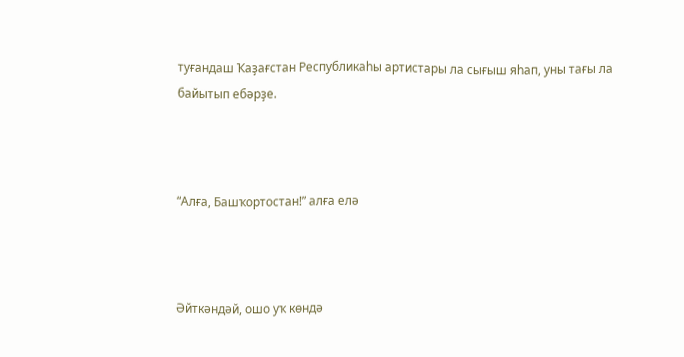туғандаш Ҡаҙағстан Республикаһы артистары ла сығыш яһап, уны тағы ла байытып ебәрҙе.



“Алға, Башҡортостан!” алға елә



Әйткәндәй, ошо уҡ көндә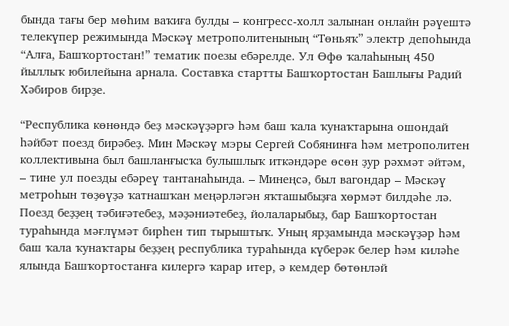бында тағы бер мөһим ваҡиға булды – конгресс-холл залынан онлайн рәүештә телекүпер режимында Мәскәү метрополитенының “Төньяҡ” электр депоһында “Алға, Башҡортостан!” тематик поезы ебәрелде. Ул Өфө ҡалаһының 450 йыллыҡ юбилейына арнала. Составҡа стартты Башҡортостан Башлығы Радий Хәбиров бирҙе.

“Республика көнөндә беҙ мәскәүҙәргә һәм баш ҡала ҡунаҡтарына ошондай һәйбәт поезд бирәбеҙ. Мин Мәскәү мэры Сергей Собянинға һәм метрополитен коллективына был башланғысҡа булышлыҡ иткәндәре өсөн ҙур рәхмәт әйтәм, – тине ул поезды ебәреү тантанаһында. – Минеңсә, был вагондар – Мәскәү метроһын төҙөүҙә ҡатнашҡан меңәрләгән яҡташыбыҙға хөрмәт билдәһе лә. Поезд беҙҙең тәбиғәтебеҙ, мәҙәниәтебеҙ, йолаларыбыҙ, бар Башҡортостан тураһында мәғлүмәт бирһен тип тырыштыҡ. Уның ярҙамында мәскәүҙәр һәм баш ҡала ҡунаҡтары беҙҙең республика тураһында күберәк белер һәм киләһе ялында Башҡортостанға килергә ҡарар итер, ә кемдер бөтөнләй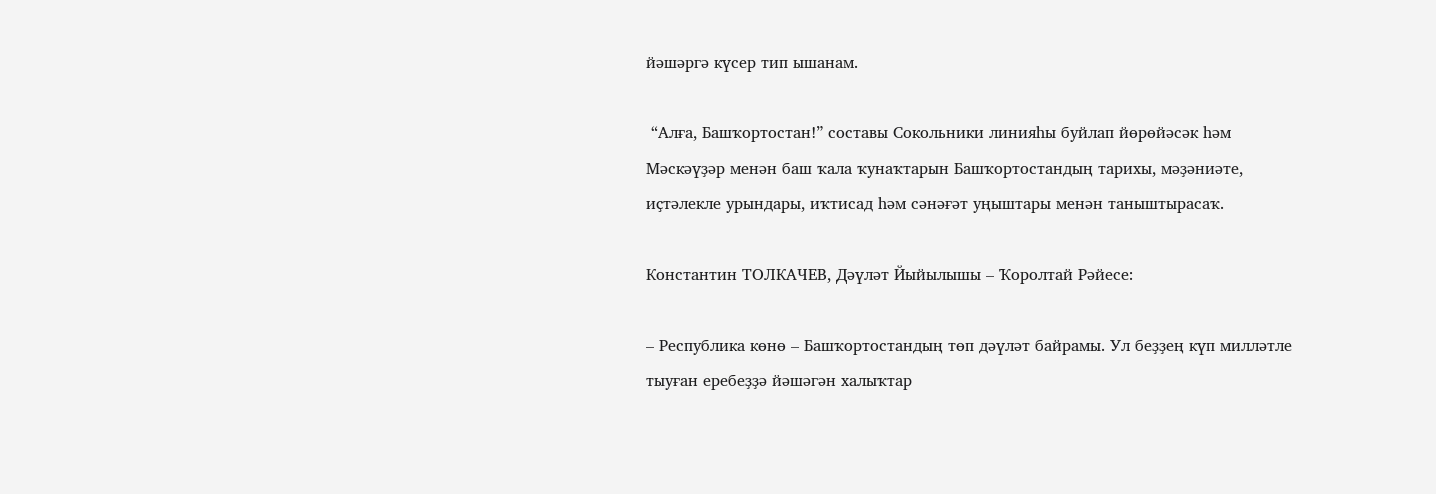йәшәргә күсер тип ышанам.

 “Алға, Башҡортостан!” составы Сокольники линияһы буйлап йөрөйәсәк һәм Мәскәүҙәр менән баш ҡала ҡунаҡтарын Башҡортостандың тарихы, мәҙәниәте, иҫтәлекле урындары, иҡтисад һәм сәнәғәт уңыштары менән таныштырасаҡ.

Константин ТОЛКАЧЕВ, Дәүләт Йыйылышы – Ҡоролтай Рәйесе:

– Республика көнө – Башҡортостандың төп дәүләт байрамы. Ул беҙҙең күп милләтле тыуған еребеҙҙә йәшәгән халыҡтар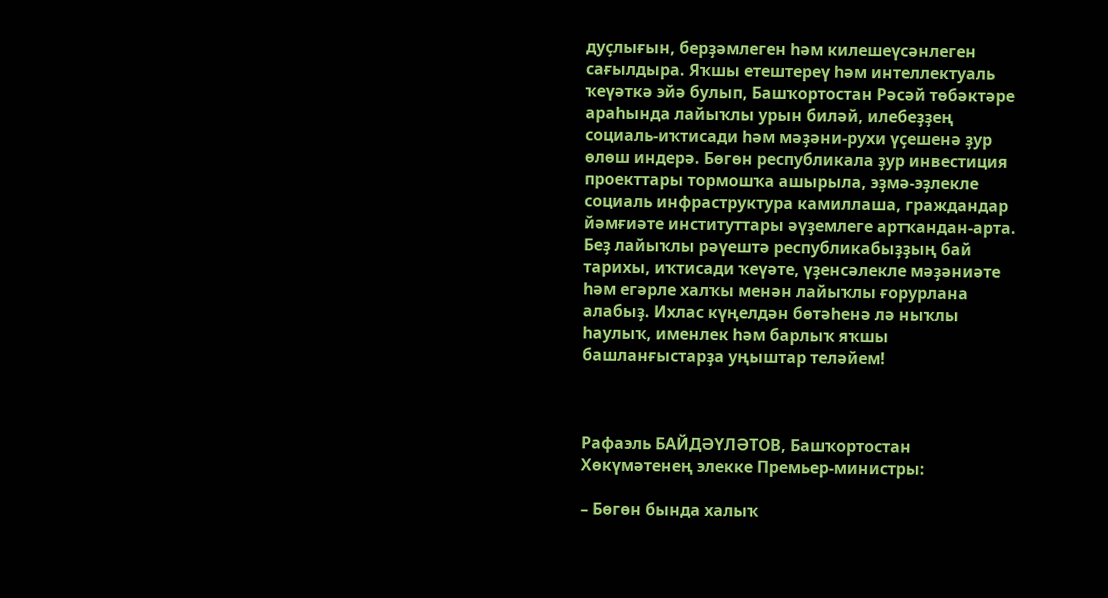дуҫлығын, берҙәмлеген һәм килешеүсәнлеген сағылдыра. Яҡшы етештереү һәм интеллектуаль ҡеүәткә эйә булып, Башҡортостан Рәсәй төбәктәре араһында лайыҡлы урын биләй, илебеҙҙең социаль-иҡтисади һәм мәҙәни-рухи үҫешенә ҙур өлөш индерә. Бөгөн республикала ҙур инвестиция проекттары тормошҡа ашырыла, эҙмә-эҙлекле социаль инфраструктура камиллаша, граждандар йәмғиәте институттары әүҙемлеге артҡандан-арта. Беҙ лайыҡлы рәүештә республикабыҙҙың бай тарихы, иҡтисади ҡеүәте, үҙенсәлекле мәҙәниәте һәм егәрле халҡы менән лайыҡлы ғорурлана алабыҙ. Ихлас күңелдән бөтәһенә лә ныҡлы һаулыҡ, именлек һәм барлыҡ яҡшы башланғыстарҙа уңыштар теләйем!



Рафаэль БАЙДӘҮЛӘТОВ, Башҡортостан Хөкүмәтенең элекке Премьер-министры:

– Бөгөн бында халыҡ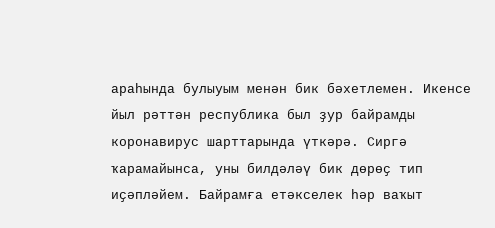араһында булыуым менән бик бәхетлемен. Икенсе йыл рәттән республика был ҙур байрамды коронавирус шарттарында үткәрә. Сиргә ҡарамайынса, уны билдәләү бик дөрөҫ тип иҫәпләйем. Байрамға етәкселек һәр ваҡыт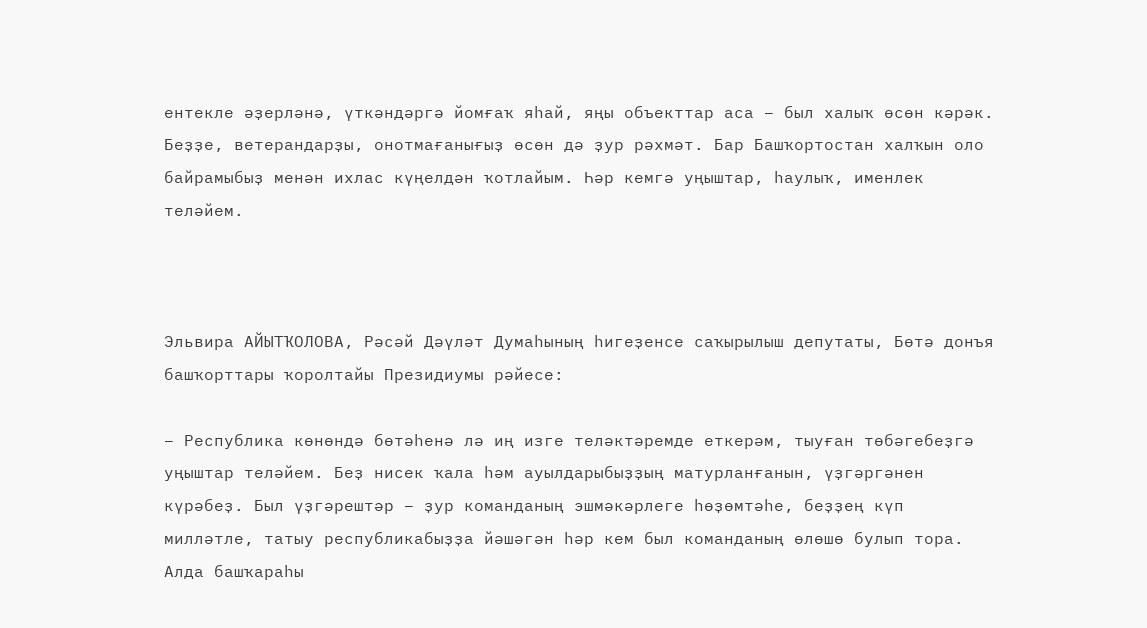ентекле әҙерләнә, үткәндәргә йомғаҡ яһай, яңы объекттар аса – был халыҡ өсөн кәрәк. Беҙҙе, ветерандарҙы, онотмағанығыҙ өсөн дә ҙур рәхмәт. Бар Башҡортостан халҡын оло байрамыбыҙ менән ихлас күңелдән ҡотлайым. Һәр кемгә уңыштар, һаулыҡ, именлек теләйем.



Эльвира АЙЫТҠОЛОВА, Рәсәй Дәүләт Думаһының һигеҙенсе саҡырылыш депутаты, Бөтә донъя башҡорттары ҡоролтайы Президиумы рәйесе:

– Республика көнөндә бөтәһенә лә иң изге теләктәремде еткерәм, тыуған төбәгебеҙгә уңыштар теләйем. Беҙ нисек ҡала һәм ауылдарыбыҙҙың матурланғанын, үҙгәргәнен күрәбеҙ. Был үҙгәрештәр – ҙур команданың эшмәкәрлеге һөҙөмтәһе, беҙҙең күп милләтле, татыу республикабыҙҙа йәшәгән һәр кем был команданың өлөшө булып тора. Алда башҡараһы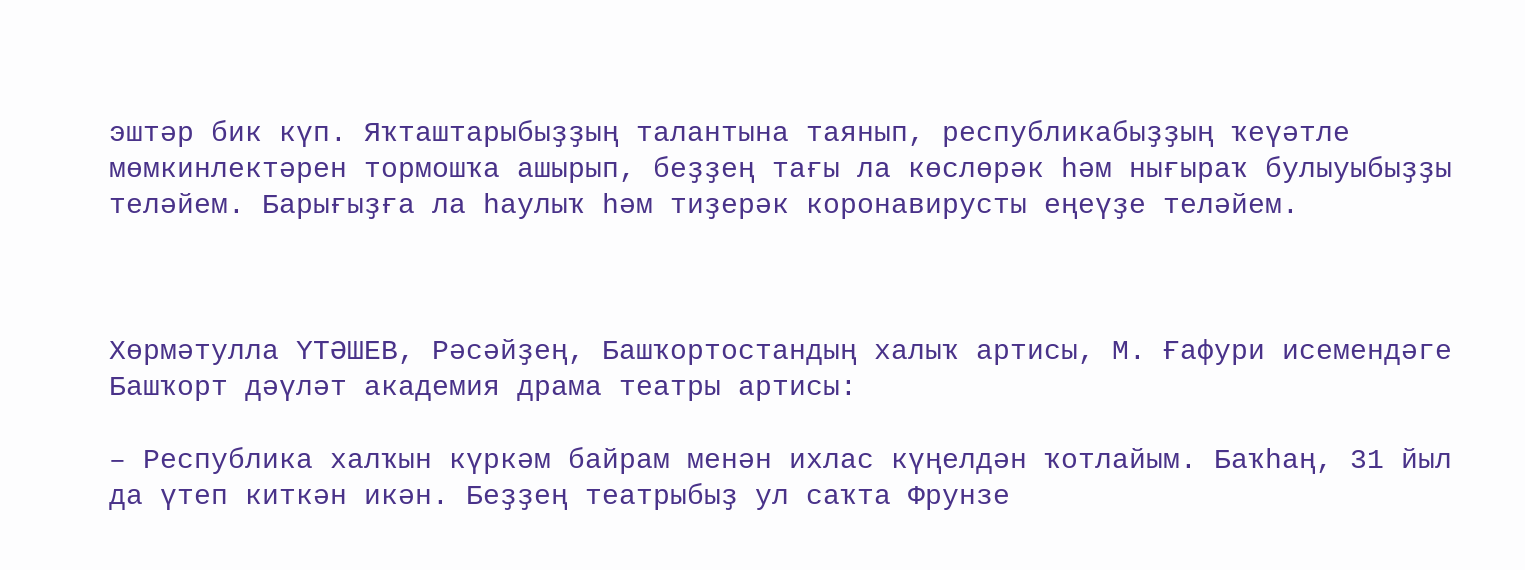эштәр бик күп. Яҡташтарыбыҙҙың талантына таянып, республикабыҙҙың ҡеүәтле мөмкинлектәрен тормошҡа ашырып, беҙҙең тағы ла көслөрәк һәм нығыраҡ булыуыбыҙҙы теләйем. Барығыҙға ла һаулыҡ һәм тиҙерәк коронавирусты еңеүҙе теләйем.



Хөрмәтулла ҮТӘШЕВ, Рәсәйҙең, Башҡортостандың халыҡ артисы, М. Ғафури исемендәге Башҡорт дәүләт академия драма театры артисы:

– Республика халҡын күркәм байрам менән ихлас күңелдән ҡотлайым. Баҡһаң, 31 йыл да үтеп киткән икән. Беҙҙең театрыбыҙ ул саҡта Фрунзе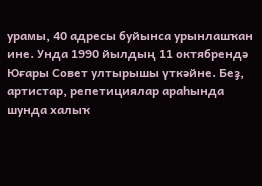урамы, 40 адресы буйынса урынлашҡан ине. Унда 1990 йылдың 11 октябрендә Юғары Совет ултырышы үткәйне. Беҙ, артистар, репетициялар араһында шунда халыҡ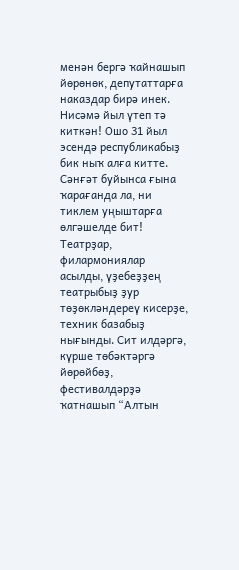менән бергә ҡайнашып йөрөнөк, депутаттарға наказдар бирә инек. Нисәмә йыл үтеп тә киткән! Ошо 31 йыл эсендә республикабыҙ бик ныҡ алға китте. Сәнғәт буйынса ғына ҡарағанда ла, ни тиклем уңыштарға өлгәшелде бит! Театрҙар, филармониялар асылды, үҙебеҙҙең театрыбыҙ ҙур төҙөкләндереү кисерҙе, техник базабыҙ нығынды. Сит илдәргә, күрше төбәктәргә йөрөйбөҙ, фестивалдәрҙә ҡатнашып “Алтын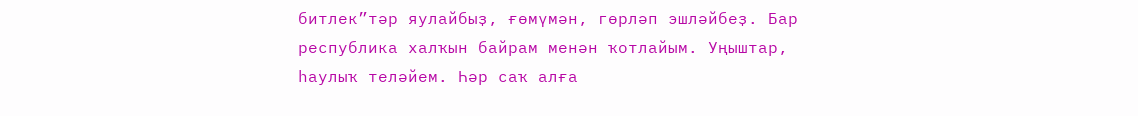битлек”тәр яулайбыҙ, ғөмүмән, гөрләп эшләйбеҙ. Бар республика халҡын байрам менән ҡотлайым. Уңыштар, һаулыҡ теләйем. Һәр саҡ алға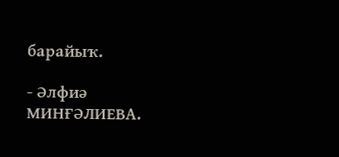барайыҡ.

- Әлфиә МИНҒӘЛИЕВА.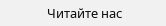Читайте нас